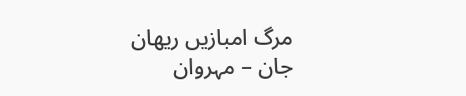مرگ امبازیں ریھان جان – مہروان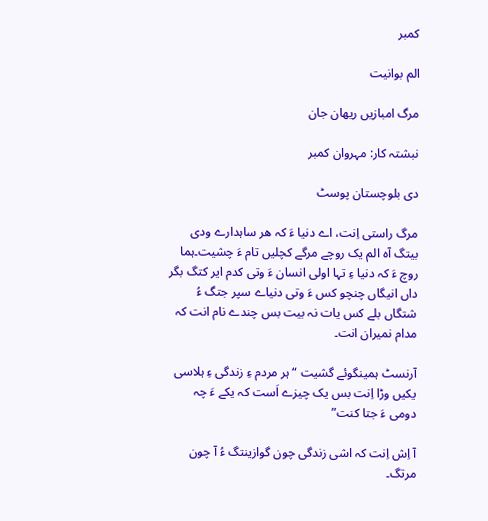کمبر

الم بوانیت

مرگ امبازیں ریھان جان

نبشتہ کار: مہروان کمبر

دی بلوچستان پوسٹ

مرگ راستی اِنت، اے دنیا ءَ کہ ھر ساہدارے ودی بیتگ آہ الم یک روچے مرگے کچلیں تام ءَ چشیت۔ہما روچ ءَ کہ دنیا ءِ تہا اولی انسان ءَ وتی کدم ایر کتگ بگر داں انیگاں چنچو کس ءَ وتی دنیاے سپر جتگ ءُ شتگاں بلے کس یات نہ بیت بس چندے نام انت کہ مدام نمیران انت۔

آرنسٹ ہمینگوئے گشیت “ہر مردم ءِ زندگی ءِ ہلاسی یکیں وڑا اِنت بس یک چیزے اَست کہ یکے ءَ چہ دومی ءَ جتا کنت”

آ اِش اِنت کہ اشی زندگی چون گوازینتگ ءُ آ چون مرتگ۔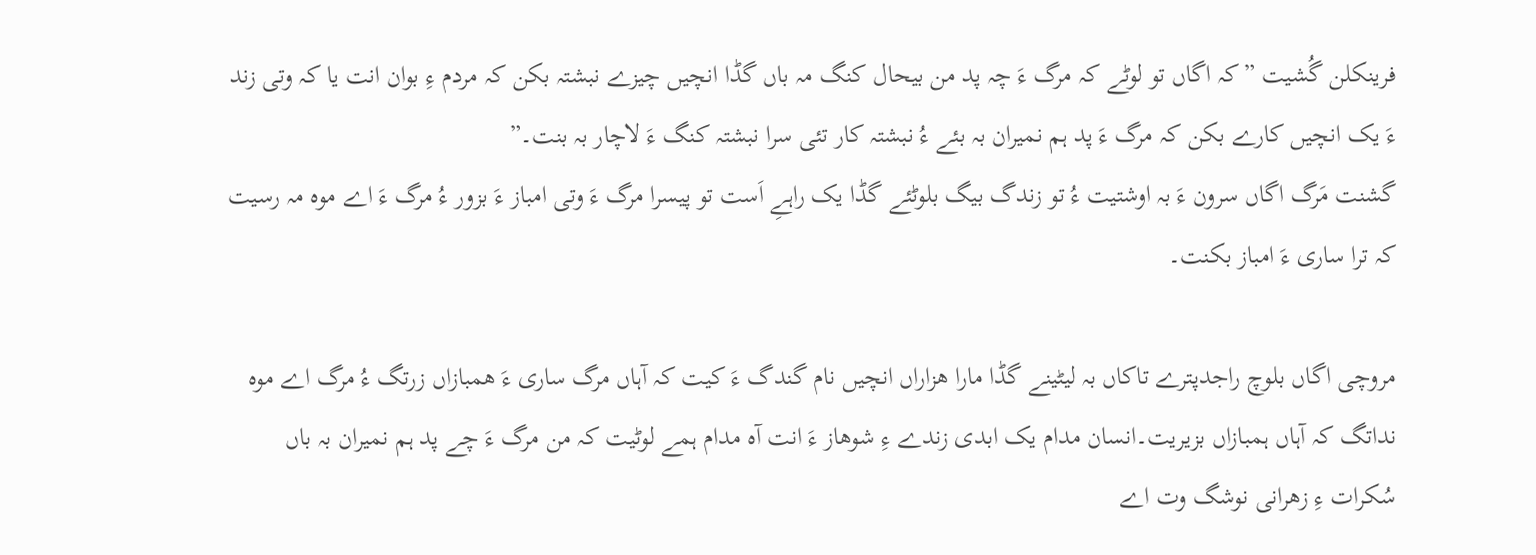فرینکلن گُشیت ”کہ اگاں تو لوٹے کہ مرگ ءَ چہ پد من بیحال کنگ مہ باں گڈا انچیں چیزے نبشتہ بکن کہ مردم ءِ بوان انت یا کہ وتی زند ءَ یک انچیں کارے بکن کہ مرگ ءَ پد ہم نمیران بہ بئے ءُ نبشتہ کار تئی سرا نبشتہ کنگ ءَ لاچار بہ بنت۔”
گشنت مَرگ اگاں سرون ءَ بہ اوشتیت ءُ تو زندگ بیگ بلوٹئے گڈا یک راہےِ اَست تو پیسرا مرگ ءَ وتی امباز ءَ بزور ءُ مرگ ءَ اے موہ مہ رسیت کہ ترا ساری ءَ امباز بکنت۔

مروچی اگاں بلوچ راجدپترے تاکاں بہ لیٹینے گڈا مارا ھزاراں انچیں نام گندگ ءَ کیت کہ آہاں مرگ ساری ءَ ھمبازاں زرتگ ءُ مرگ اے موہ نداتگ کہ آہاں ہمبازاں بزیریت۔انسان مدام یک ابدی زندے ءِ شوھاز ءَ انت آہ مدام ہمے لوٹیت کہ من مرگ ءَ چے پد ہم نمیران بہ باں سُکرات ءِ زھرانی نوشگ وت اے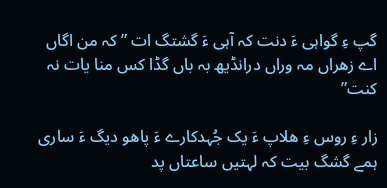گپ ءِ گواہی ءَ دنت کہ آہی ءَ گشتگ ات ” کہ من اگاں اے زھراں مہ وراں درانڈیھ بہ باں گڈا کس منا یات نہ کنت”

زار ءِ روس ءِ ھلاپ ءَ یک جُہدکارے ءَ پاھو دیگ ءَ ساری ہمے گشگ بیت کہ لہتیں ساعتاں پد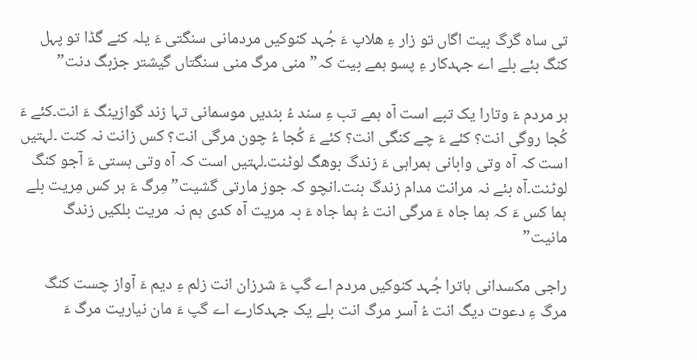تی ساہ گرگ بیت اگاں تو زار ءِ ھلاپ ءَ جُہد کنوکیں مردمانی سنگتی ءَ یلہ کنے گڈا تو پہل کنگ بئے بلے اے جہدکار ءِ پسو ہمے بیت کہ” منی مرگ منی سنگتاں گیشتر جزبگ دنت”

ہر مردم ءَ وتارا یک تبے است آہ ہمے تب ءِ سند ءُ بندیں موسمانی تہا زند گوازینگ ءَ انت۔کئے ءَ کُجا روگی انت؟ کئے ءَ چے کنگی انت؟ کئے ءَ کُجا ءُ چون مرگی انت؟ کس زانت نہ کنت ۔لہتیں است کہ آہ وتی وابانی ہمراہی ءَ زندگ بوھگ لوٹنت۔لہتیں است کہ آہ وتی ہستی ءَ آجو کنگ لوٹنت۔آہ بئے نہ مرانت مدام زندگ بنت۔انچو کہ جوز مارتی گشیت” مِرگ ءَ ہر کس مِریت بلے ہما کس ءَ کہ ہما جاہ ءَ مرگی انت ءُ ہما جاہ ءَ بہ مریت آہ کدی ہم نہ مریت بلکیں زندگ مانیت”

راجی مکسدانی ہاترا جُہد کنوکیں مردم اے گپ ءَ شرزان انت زلم ءِ دیم ءَ آواز چست کنگ مرگ ءِ دعوت دیگ انت ءُ آسر مرگ انت بلے یک جہدکارے اے گپ ءَ مان نیاریت مرگ ءَ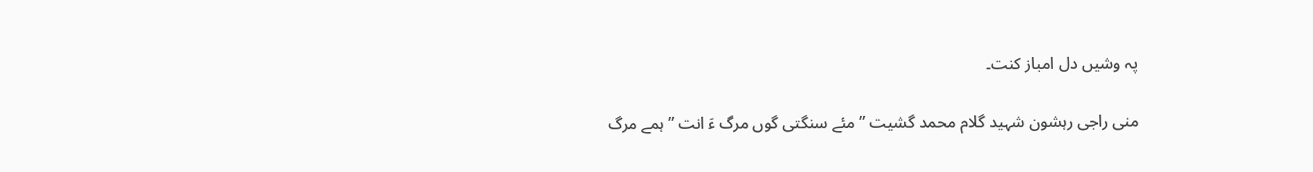پہ وشیں دل امباز کنت۔

منی راجی رہشون شہید گلام محمد گشیت ” مئے سنگتی گوں مرگ ءَ انت ” ہمے مرگ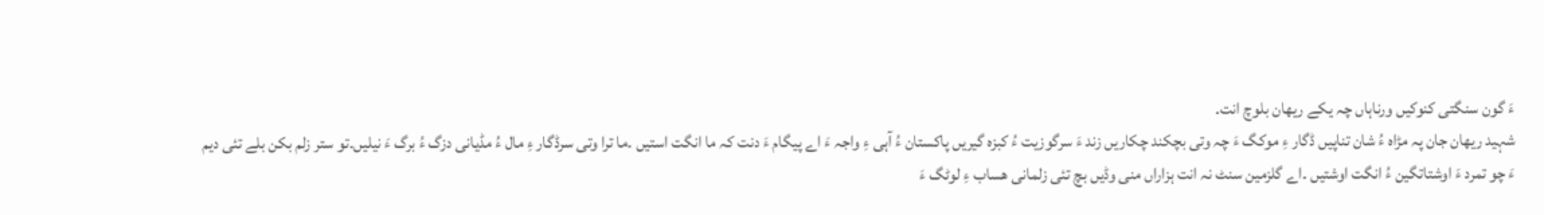ءَ گون سنگتی کنوکیں ورناہاں چہ یکے ریھان بلوچ انت۔
شہید ریھان جان پہ مڑاہ ءُ شان تناپیں ڈگار ءِ موکگ ءَ چہ وتی بچکند چکاریں زند ءَ سرگوزیت ءُ کبزہ گیریں پاکستان ءُ آہی ءِ واجہ ءَ اے پیگام ءَ دنت کہ ما انگت استیں ۔ما ترا وتی سرڈگار ءِ مال ءُ مڈیانی دزگ ءُ برگ ءَ نیلیں۔تو ستر زلم بکن بلے تئی دیم ءَ چو تمرد ءَ اوشتاتگین ءُ انگت اوشتیں ۔اے گلزمین سنٹ نہ انت ہزاراں منی وڈیں بچ تئی زلمانی ھساب ءِ لوٹگ ءَ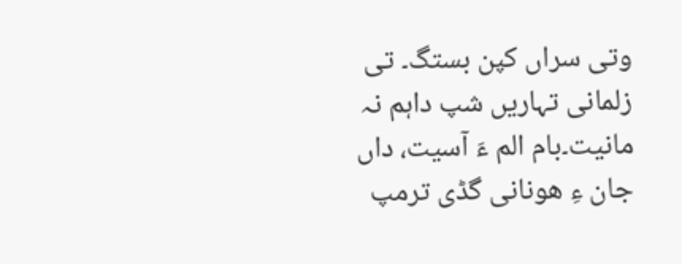وتی سراں کپن بستگ۔ تی زلمانی تہاریں شپ داہم نہ مانیت۔بام الم ءَ آسیت، داں جان ءِ ھونانی گڈی ترمپ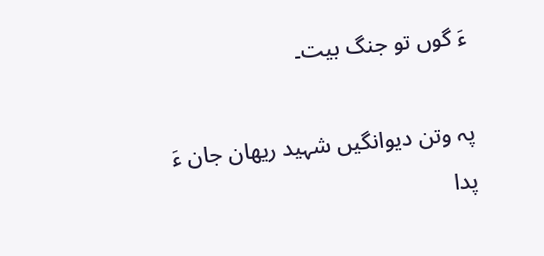ءَ گوں تو جنگ بیت۔

پہ وتن دیوانگیں شہید ریھان جان ءَ پدا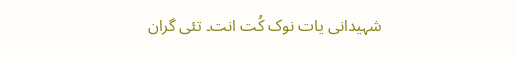شہیدانی یات نوک کُت انت۔ تئی گران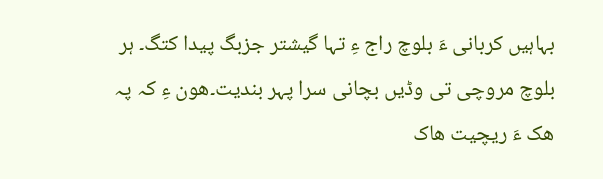بہاہیں کربانی ءَ بلوچ راج ءِ تہا گیشتر جزبگ پیدا کتگ۔ ہر بلوچ مروچی تی وڈیں بچانی سرا پہر بندیت۔ھون ءِ کہ پہ ھک ءَ ریچیت ھاک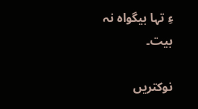ءِ تہا بیگواہ نہ بیت۔

نوکتریں